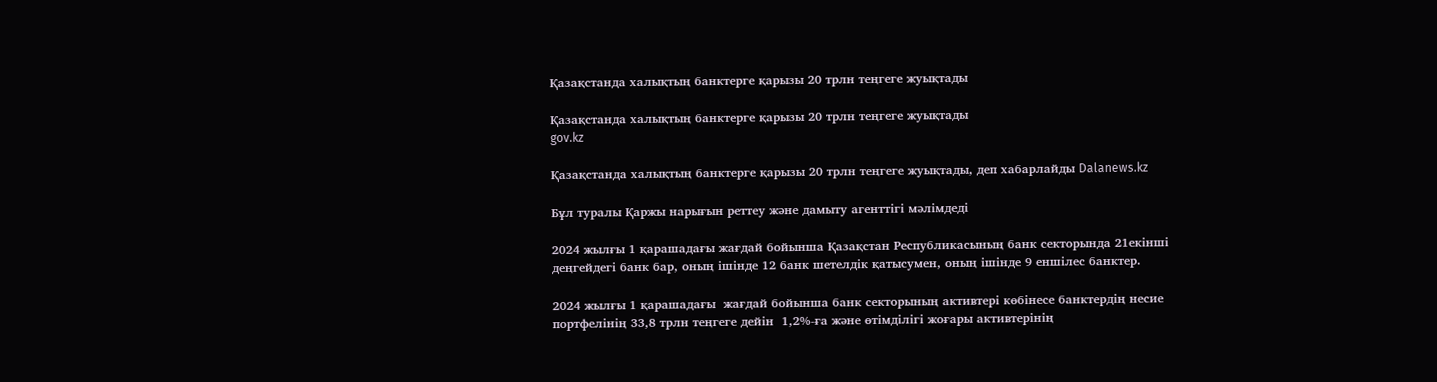Қазақстанда халықтың банктерге қарызы 20 трлн теңгеге жуықтады

Қазақстанда халықтың банктерге қарызы 20 трлн теңгеге жуықтады
gov.kz

Қазақстанда халықтың банктерге қарызы 20 трлн теңгеге жуықтады, деп хабарлайды Dalanews.kz

Бұл туралы Қаржы нарығын реттеу және дамыту агенттігі мәлімдеді

2024 жылғы 1 қарашадағы жағдай бойынша Қазақстан Республикасының банк секторында 21екінші деңгейдегі банк бар, оның ішінде 12 банк шетелдік қатысумен, оның ішінде 9 еншілес банктер.

2024 жылғы 1 қарашадағы  жағдай бойынша банк секторының активтері көбінесе банктердің несие портфелінің 33,8 трлн теңгеге дейін  1,2%-ға және өтімділігі жоғары активтерінің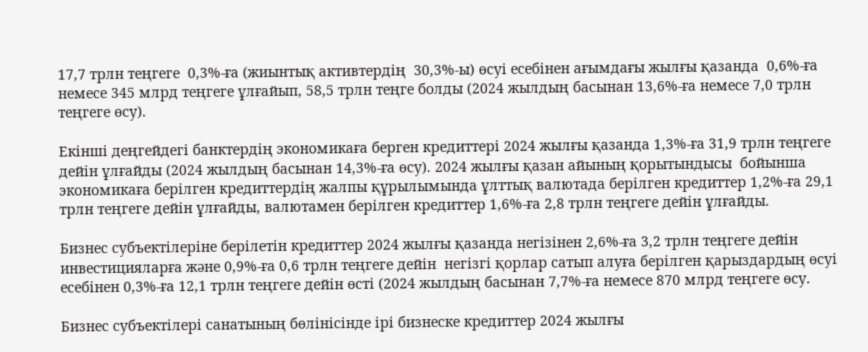17,7 трлн теңгеге  0,3%-ға (жиынтық активтердің  30,3%-ы) өсуі есебінен ағымдағы жылғы қазанда  0,6%-ға немесе 345 млрд теңгеге ұлғайып, 58,5 трлн теңге болды (2024 жылдың басынан 13,6%-ға немесе 7,0 трлн теңгеге өсу).

Екінші деңгейдегі банктердің экономикаға берген кредиттері 2024 жылғы қазанда 1,3%-ға 31,9 трлн теңгеге дейін ұлғайды (2024 жылдың басынан 14,3%-ға өсу). 2024 жылғы қазан айының қорытындысы  бойынша экономикаға берілген кредиттердің жалпы құрылымында ұлттық валютада берілген кредиттер 1,2%-ға 29,1 трлн теңгеге дейін ұлғайды, валютамен берілген кредиттер 1,6%-ға 2,8 трлн теңгеге дейін ұлғайды.

Бизнес субъектілеріне берілетін кредиттер 2024 жылғы қазанда негізінен 2,6%-ға 3,2 трлн теңгеге дейін инвестицияларға және 0,9%-ға 0,6 трлн теңгеге дейін  негізгі қорлар сатып алуға берілген қарыздардың өсуі есебінен 0,3%-ға 12,1 трлн теңгеге дейін өсті (2024 жылдың басынан 7,7%-ға немесе 870 млрд теңгеге өсу.

Бизнес субъектілері санатының бөлінісінде ірі бизнеске кредиттер 2024 жылғы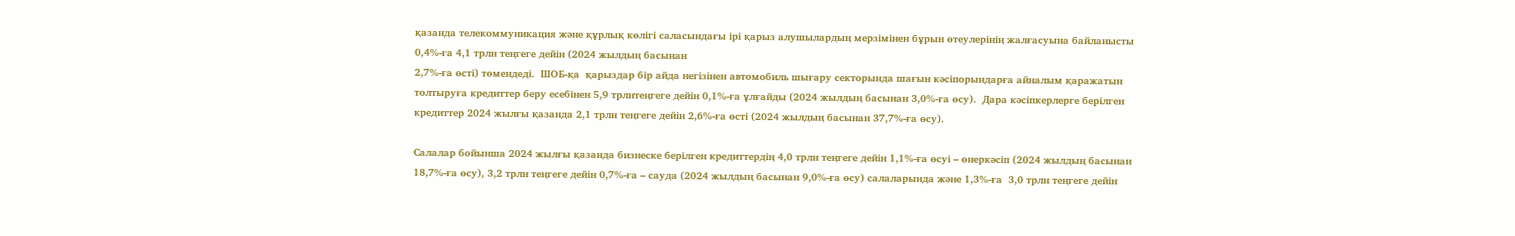қазанда телекоммуникация және құрлық көлігі саласындағы ірі қарыз алушылардың мерзімінен бұрын өтеулерінің жалғасуына байланысты 0,4%-ға 4,1 трлн теңгеге дейін (2024 жылдың басынан
2,7%-ға өсті) төмендеді.  ШОБ-қа  қарыздар бір айда негізінен автомобиль шығару секторында шағын кәсіпорындарға айналым қаражатын толтыруға кредиттер беру есебінен 5,9 трлнтеңгеге дейін 0,1%-ға ұлғайды (2024 жылдың басынан 3,0%-ға өсу).  Дара кәсіпкерлерге берілген кредиттер 2024 жылғы қазанда 2,1 трлн теңгеге дейін 2,6%-ға өсті (2024 жылдың басынан 37,7%-ға өсу).

Салалар бойынша 2024 жылғы қазанда бизнеске берілген кредиттердің 4,0 трлн теңгеге дейін 1,1%-ға өсуі – өнеркәсіп (2024 жылдың басынан 18,7%-ға өсу), 3,2 трлн теңгеге дейін 0,7%-ға – сауда (2024 жылдың басынан 9,0%-ға өсу) салаларында және 1,3%-ға  3,0 трлн теңгеге дейін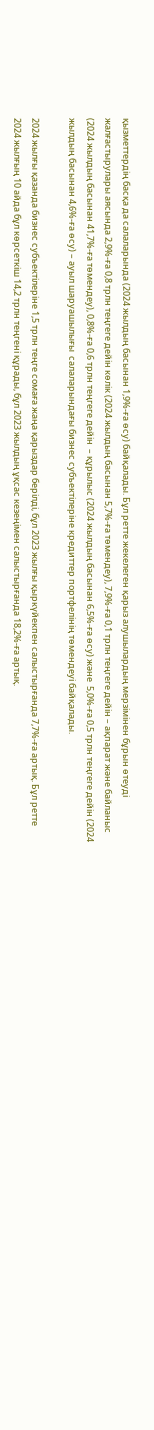қызметтердің басқа да салаларында (2024 жылдың басынан 1,9%-ға өсу) байқалады. Бұл ретте жекелеген қарыз алушылардың мерзімінен бұрын өтеуді жалғастырулары аясында 2,9%-ға 0,8 трлн теңгеге дейін көлік (2024 жылдың басынан 5,7%-ға төмендеу), 7,9%-ға 0,1 трлн теңгеге дейін – ақпарат және байланыс (2024 жылдың басынан 41,7%-ға төмендеу), 0,8%-ға 0,6 трлн теңгеге дейін  – құрылыс (2024 жылдың басынан 6,5%-ға өсу) және  5,0%-ға 0,5 трлн теңгеге дейін (2024 жылдың басынан 4,6%-ға өсу) – ауыл шаруашылығы  салаларындағы бизнес субъектілеріне кредиттер портфелінің төмендеуі байқалады.

2024 жылғы қазанда бизнес субъектілеріне 1,5 трлн теңге сомаға жаңа қарыздар берілді, бұл 2023 жылғы қыркүйекпен салыстырғанда 7,7%-ға артық. Бұл ретте 2024 жылғың 10 айда бұл көрсеткіш 14,2 трлн теңгені құрады, бұл 2023 жылдың ұқсас кезеңімен салыстырғанда 18,2%-ға артық.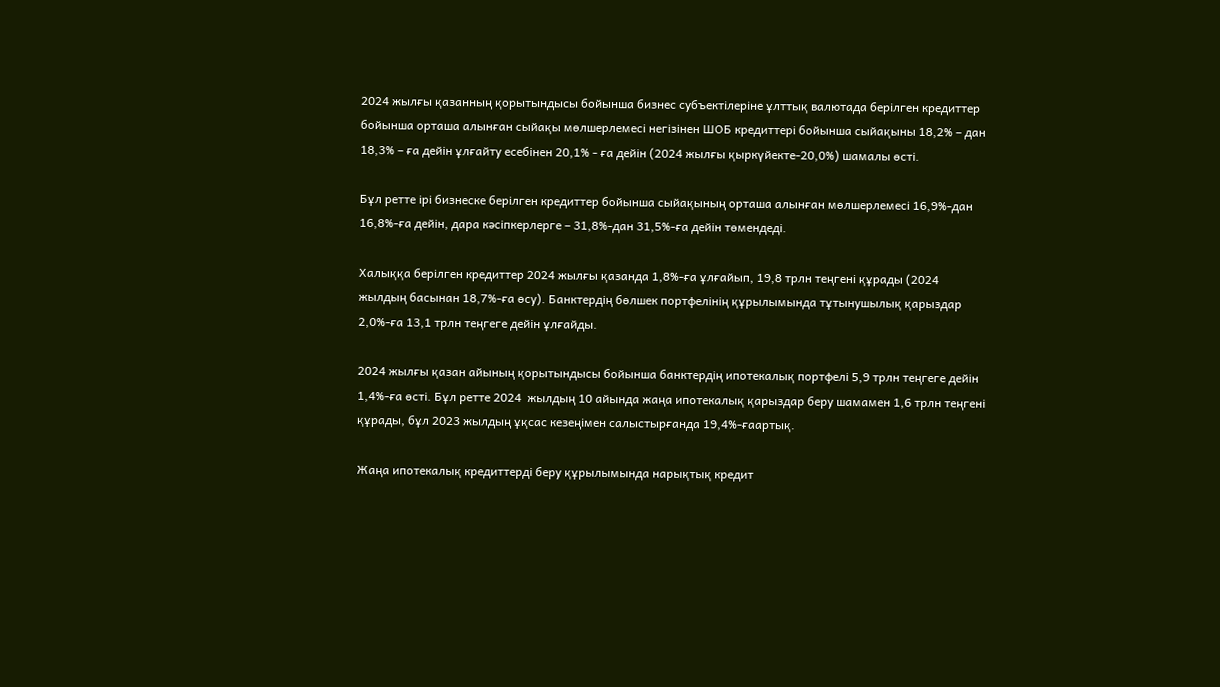2024 жылғы қазанның қорытындысы бойынша бизнес субъектілеріне ұлттық валютада берілген кредиттер бойынша орташа алынған сыйақы мөлшерлемесі негізінен ШОБ кредиттері бойынша сыйақыны 18,2% – дан 18,3% – ға дейін ұлғайту есебінен 20,1% - ға дейін (2024 жылғы қыркүйекте-20,0%) шамалы өсті.

Бұл ретте ірі бизнеске берілген кредиттер бойынша сыйақының орташа алынған мөлшерлемесі 16,9%-дан 16,8%-ға дейін, дара кәсіпкерлерге – 31,8%-дан 31,5%-ға дейін төмендеді.

Халыққа берілген кредиттер 2024 жылғы қазанда 1,8%-ға ұлғайып, 19,8 трлн теңгені құрады (2024 жылдың басынан 18,7%-ға өсу). Банктердің бөлшек портфелінің құрылымында тұтынушылық қарыздар 2,0%-ға 13,1 трлн теңгеге дейін ұлғайды.

2024 жылғы қазан айының қорытындысы бойынша банктердің ипотекалық портфелі 5,9 трлн теңгеге дейін 1,4%-ға өсті. Бұл ретте 2024  жылдың 10 айында жаңа ипотекалық қарыздар беру шамамен 1,6 трлн теңгені құрады, бұл 2023 жылдың ұқсас кезеңімен салыстырғанда 19,4%-ғаартық.

Жаңа ипотекалық кредиттерді беру құрылымында нарықтық кредит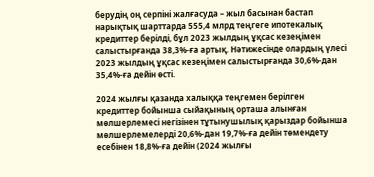берудің оң серпіні жалғасуда – жыл басынан бастап нарықтық шарттарда 555,4 млрд теңгеге ипотекалық кредиттер берілді, бұл 2023 жылдың ұқсас кезеңімен салыстырғанда 38,3%-ға артық. Нәтижесінде олардың үлесі 2023 жылдың ұқсас кезеңімен салыстырғанда 30,6%-дан 35,4%-ға дейін өсті.

2024 жылғы қазанда халыққа теңгемен берілген кредиттер бойынша сыйақының орташа алынған мөлшерлемесі негізінен тұтынушылық қарыздар бойынша мөлшерлемелерді 20,6%-дан 19,7%-ға дейін төмендету есебінен 18,8%-ға дейін (2024 жылғы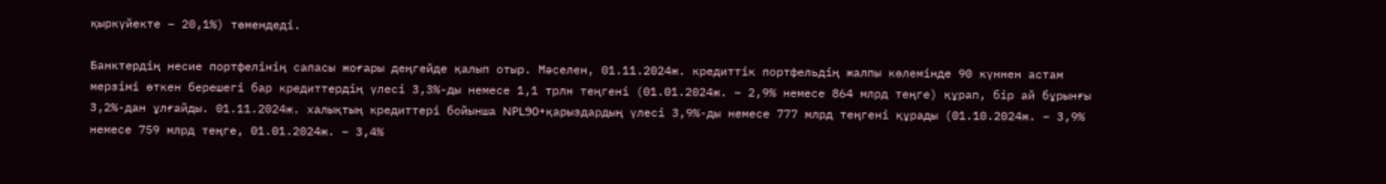қыркүйекте – 20,1%) төмендеді.

Банктердің несие портфелінің сапасы жоғары деңгейде қалып отыр. Мәселен, 01.11.2024ж. кредиттік портфельдің жалпы көлемінде 90 күннен астам мерзімі өткен берешегі бар кредиттердің үлесі 3,3%-ды немесе 1,1 трлн теңгені (01.01.2024ж. – 2,9% немесе 864 млрд теңге) құрап, бір ай бұрынғы 3,2%-дан ұлғайды. 01.11.2024ж. халықтың кредиттері бойынша NPL90+қарыздардың үлесі 3,9%-ды немесе 777 млрд теңгені құрады (01.10.2024ж. – 3,9% немесе 759 млрд теңге, 01.01.2024ж. – 3,4%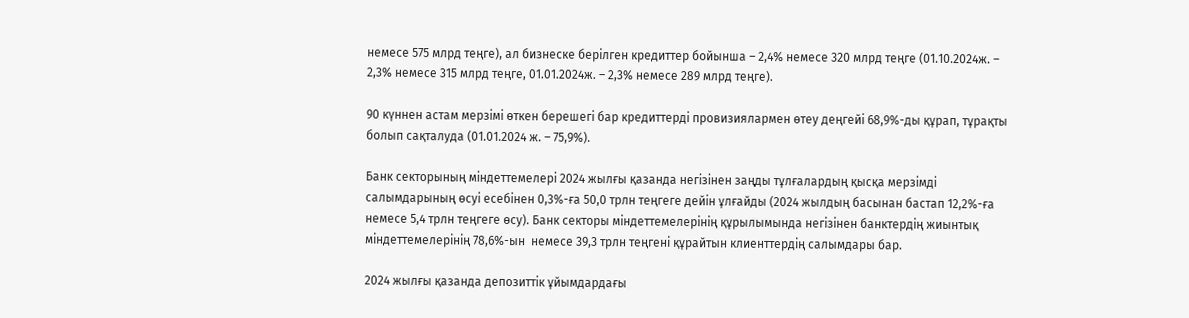немесе 575 млрд теңге), ал бизнеске берілген кредиттер бойынша – 2,4% немесе 320 млрд теңге (01.10.2024ж. – 2,3% немесе 315 млрд теңге, 01.01.2024ж. – 2,3% немесе 289 млрд теңге).

90 күннен астам мерзімі өткен берешегі бар кредиттерді провизиялармен өтеу деңгейі 68,9%-ды құрап, тұрақты болып сақталуда (01.01.2024 ж. – 75,9%).

Банк секторының міндеттемелері 2024 жылғы қазанда негізінен заңды тұлғалардың қысқа мерзімді салымдарының өсуі есебінен 0,3%-ға 50,0 трлн теңгеге дейін ұлғайды (2024 жылдың басынан бастап 12,2%-ға немесе 5,4 трлн теңгеге өсу). Банк секторы міндеттемелерінің құрылымында негізінен банктердің жиынтық міндеттемелерінің 78,6%-ын  немесе 39,3 трлн теңгені құрайтын клиенттердің салымдары бар.

2024 жылғы қазанда депозиттік ұйымдардағы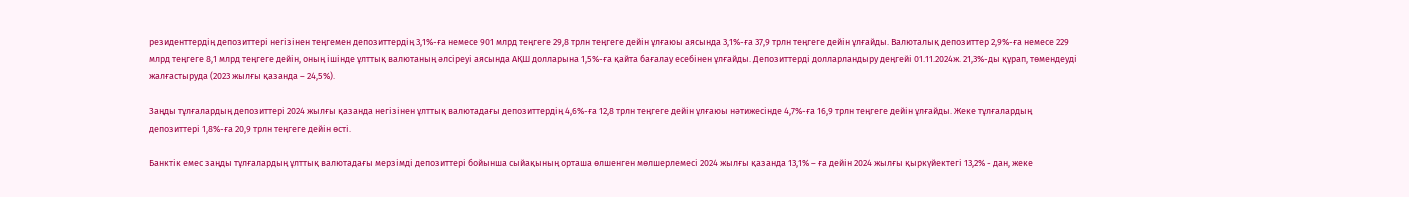резиденттердің депозиттері негізінен теңгемен депозиттердің 3,1%-ға немесе 901 млрд теңгеге 29,8 трлн теңгеге дейін ұлғаюы аясында 3,1%-ға 37,9 трлн теңгеге дейін ұлғайды. Валюталық депозиттер 2,9%-ға немесе 229 млрд теңгеге 8,1 млрд теңгеге дейін, оның ішінде ұлттық валютаның әлсіреуі аясында АҚШ долларына 1,5%-ға қайта бағалау есебінен ұлғайды. Депозиттерді долларландыру деңгейі 01.11.2024ж. 21,3%-ды құрап, төмендеуді жалғастыруда (2023 жылғы қазанда – 24,5%).

Заңды тұлғалардың депозиттері 2024 жылғы қазанда негізінен ұлттық валютадағы депозиттердің 4,6%-ға 12,8 трлн теңгеге дейін ұлғаюы нәтижесінде 4,7%-ға 16,9 трлн теңгеге дейін ұлғайды. Жеке тұлғалардың депозиттері 1,8%-ға 20,9 трлн теңгеге дейін өсті.

Банктік емес заңды тұлғалардың ұлттық валютадағы мерзімді депозиттері бойынша сыйақының орташа өлшенген мөлшерлемесі 2024 жылғы қазанда 13,1% – ға дейін 2024 жылғы қыркүйектегі 13,2% - дан, жеке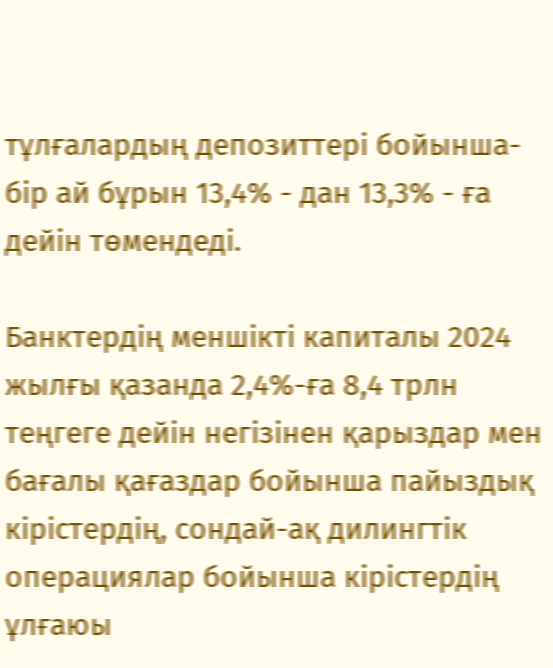тұлғалардың депозиттері бойынша-бір ай бұрын 13,4% - дан 13,3% - ға дейін төмендеді.

Банктердің меншікті капиталы 2024 жылғы қазанда 2,4%-ға 8,4 трлн теңгеге дейін негізінен қарыздар мен бағалы қағаздар бойынша пайыздық кірістердің, сондай-ақ дилингтік операциялар бойынша кірістердің ұлғаюы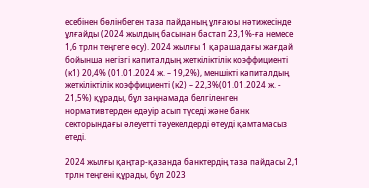есебінен бөлінбеген таза пайданың ұлғаюы нәтижесінде ұлғайды (2024 жылдың басынан бастап 23,1%-ға немесе 1,6 трлн теңгеге өсу). 2024 жылғы 1 қарашадағы жағдай бойынша негізгі капиталдың жеткіліктілік коэффициенті (к1) 20,4% (01.01.2024 ж. – 19,2%), меншікті капиталдың жеткіліктілік коэффициенті (к2) – 22,3%(01.01.2024 ж. - 21,5%) құрады, бұл заңнамада белгіленген нормативтерден едәуір асып түседі және банк секторындағы әлеуетті тәуекелдерді өтеуді қамтамасыз етеді.

2024 жылғы қаңтар-қазанда банктердің таза пайдасы 2,1 трлн теңгені құрады, бұл 2023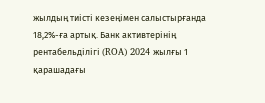жылдың тиісті кезеңімен салыстырғанда 18,2%-ға артық. Банк активтерінің рентабельділігі (ROA) 2024 жылғы 1 қарашадағы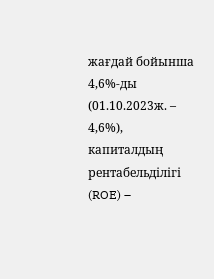жағдай бойынша 4,6%-ды (01.10.2023ж. – 4,6%), капиталдың рентабельділігі (ROE) –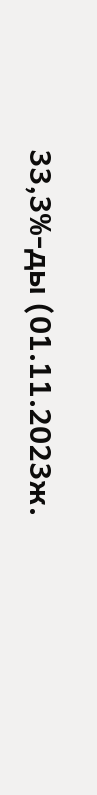33,3%-ды (01.11.2023ж.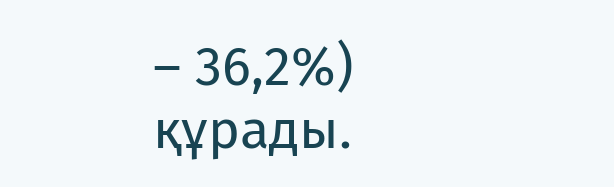– 36,2%) құрады.